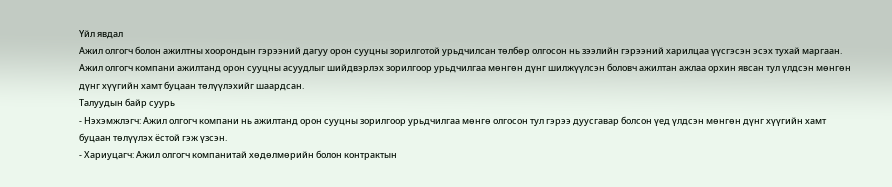Үйл явдал
Ажил олгогч болон ажилтны хоорондын гэрээний дагуу орон сууцны зорилготой урьдчилсан төлбөр олгосон нь зээлийн гэрээний харилцаа үүсгэсэн эсэх тухай маргаан. Ажил олгогч компани ажилтанд орон сууцны асуудлыг шийдвэрлэх зорилгоор урьдчилгаа мөнгөн дүнг шилжүүлсэн боловч ажилтан ажлаа орхин явсан тул үлдсэн мөнгөн дүнг хүүгийн хамт буцаан төлүүлэхийг шаардсан.
Талуудын байр суурь
- Нэхэмжлэгч: Ажил олгогч компани нь ажилтанд орон сууцны зорилгоор урьдчилгаа мөнгө олгосон тул гэрээ дуусгавар болсон үед үлдсэн мөнгөн дүнг хүүгийн хамт буцаан төлүүлэх ёстой гэж үзсэн.
- Хариуцагч: Ажил олгогч компанитай хөдөлмөрийн болон контрактын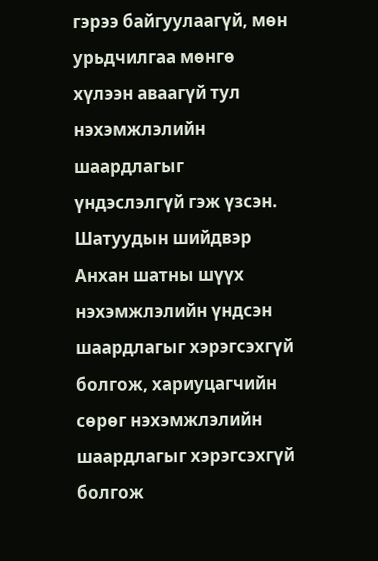гэрээ байгуулаагүй, мөн урьдчилгаа мөнгө хүлээн аваагүй тул нэхэмжлэлийн шаардлагыг үндэслэлгүй гэж үзсэн.
Шатуудын шийдвэр
Анхан шатны шүүх нэхэмжлэлийн үндсэн шаардлагыг хэрэгсэхгүй болгож, хариуцагчийн сөрөг нэхэмжлэлийн шаардлагыг хэрэгсэхгүй болгож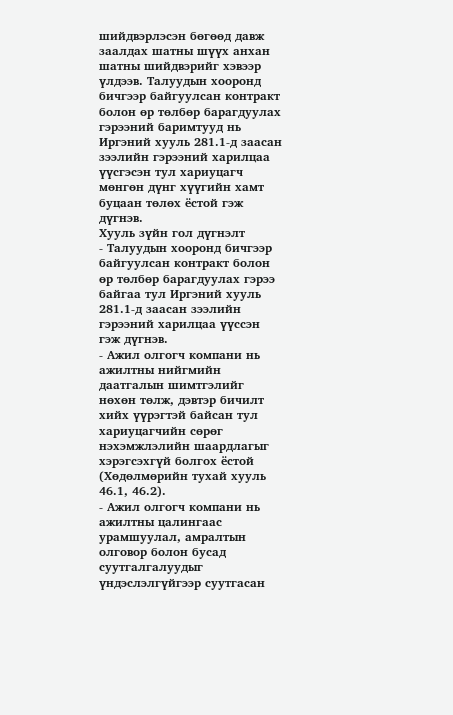шийдвэрлэсэн бөгөөд давж заалдах шатны шүүх анхан шатны шийдвэрийг хэвээр үлдээв. Талуудын хооронд бичгээр байгуулсан контракт болон өр төлбөр барагдуулах гэрээний баримтууд нь Иргэний хууль 281.1-д заасан зээлийн гэрээний харилцаа үүсгэсэн тул хариуцагч мөнгөн дүнг хүүгийн хамт буцаан төлөх ёстой гэж дүгнэв.
Хууль зүйн гол дүгнэлт
- Талуудын хооронд бичгээр байгуулсан контракт болон өр төлбөр барагдуулах гэрээ байгаа тул Иргэний хууль 281.1-д заасан зээлийн гэрээний харилцаа үүссэн гэж дүгнэв.
- Ажил олгогч компани нь ажилтны нийгмийн даатгалын шимтгэлийг нөхөн төлж, дэвтэр бичилт хийх үүрэгтэй байсан тул хариуцагчийн сөрөг нэхэмжлэлийн шаардлагыг хэрэгсэхгүй болгох ёстой (Хөдөлмөрийн тухай хууль 46.1, 46.2).
- Ажил олгогч компани нь ажилтны цалингаас урамшуулал, амралтын олговор болон бусад суутгалгалуудыг үндэслэлгүйгээр суутгасан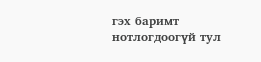гэх баримт нотлогдоогүй тул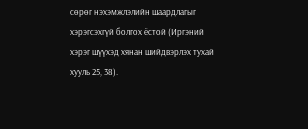сөрөг нэхэмжлэлийн шаардлагыг хэрэгсэхгүй болгох ёстой (Иргэний хэрэг шүүхэд хянан шийдвэрлэх тухай хууль 25, 38).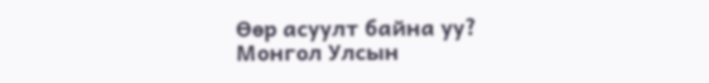Өөр асуулт байна уу?
Монгол Улсын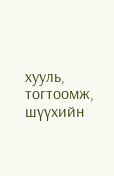хууль, тогтоомж, шүүхийн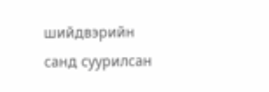шийдвэрийн санд суурилсан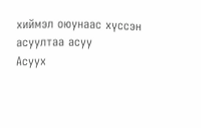хиймэл оюунаас хүссэн асуултаа асуу
Асуух